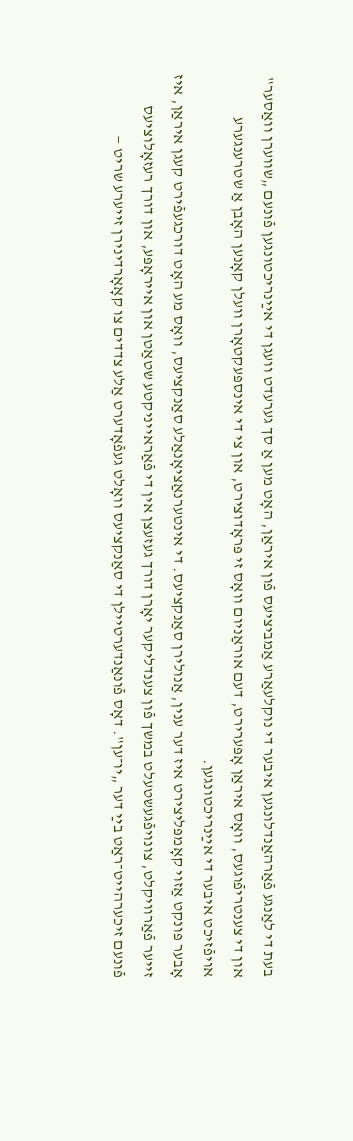בעת די לאַנגע פֿאַרהאַנדלונגען איבער די נוקלעאַרע אַמביציעס פֿון איראַן, האָט מען אַ סך גערעדט וועגן די אײַנריכטונגען פֿונעם „שווערן וואַסער‟ און די צענטריפֿוגעס, וואָס איראַן אָפּערירט, דעם אוראַניום וואָס זי פּראָדוצירט, און צי די אינספּעקטאָרן וועלן קאָנען האָבן אַ שטרענגערע אויפֿזיכט איבער די אײַנריכטונגען.
אָבער פּונקט אַזוי קאָמפּליצירט איז דער ענין, אַנולירן סאַנקציעס. די אינטערנאַציאָנאַלע סאַנקציעס, וואָס מע האָט דורכגעפֿירט קעגן איראַן, איז זייער פֿאַרוויקלט, צונויפֿגעשטעלט במשך פֿון צענדליקער יאָרן דורך געזעצן אין די פֿאַראייניקטע שטאַטן און אייראָפּע, און דורך רעזאָלוציעס פֿונעם זיכערהייט־ראַט בײַ דער „יו־ען‟. דאָס פֿונאַנדערטיילן די סאַנקציעס וואָלט געפֿאָדערט אַלע צדדים צו קאָאָרדינירן זייערע שריט —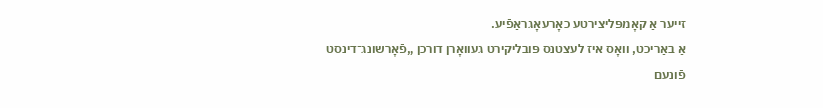זייער אַ קאָמפּליצירטע כאָרעאָגראַפֿיע.
אַ באַריכט, וואָס איז לעצטנס פּובליקירט געוואָרן דורכן „פֿאָרשונג־דינסט פֿונעם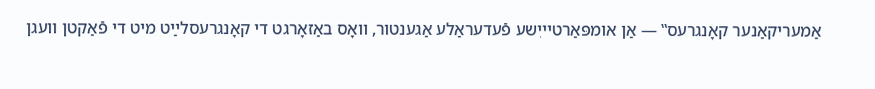אַמעריקאַנער קאָנגרעס‟ — אַן אומפּאַרטיייִשע פֿעדעראַלע אַגענטור, וואָס באַזאָרגט די קאָנגרעסלײַט מיט די פֿאַקטן וועגן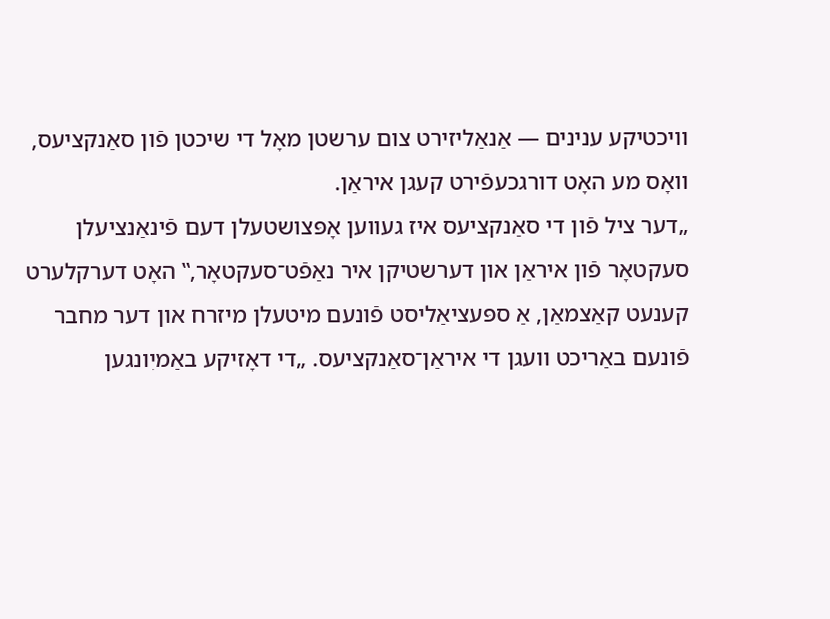וויכטיקע ענינים — אַנאַליזירט צום ערשטן מאָל די שיכטן פֿון סאַנקציעס, וואָס מע האָט דורגכעפֿירט קעגן איראַן.
„דער ציל פֿון די סאַנקציעס איז געווען אָפּצושטעלן דעם פֿינאַנציעלן סעקטאָר פֿון איראַן און דערשטיקן איר נאַפֿט־סעקטאָר,‟ האָט דערקלערט קענעט קאַצמאַן, אַ ספּעציאַליסט פֿונעם מיטעלן מיזרח און דער מחבר פֿונעם באַריכט וועגן די איראַן־סאַנקציעס. „די דאָזיקע באַמיִונגען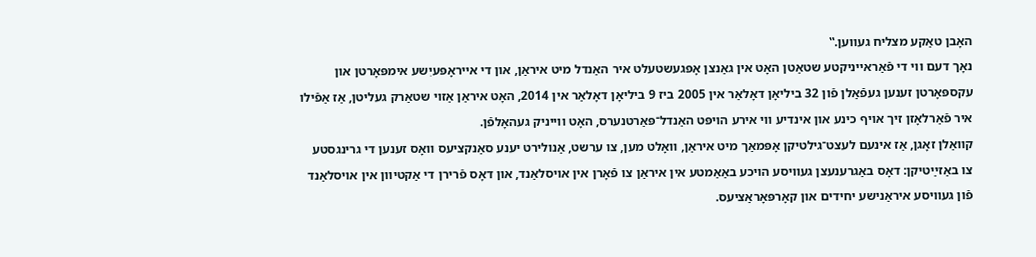האָבן טאַקע מצליח געווען.‟
נאָך דעם ווי די פֿאַראייניקטע שטאַטן האָט אין גאַנצן אָפּגעשטעלט איר האַנדל מיט איראַן, און די אייראָפּעיִשע אימפּאָרטן און עקספּאָרטן זענען געפֿאַלן פֿון 32 ביליאָן דאָלאַר אין 2005 ביז 9 ביליאָן דאָלאַר אין 2014, האָט איראַן אַזוי שטאַרק געליטן, אַז אַפֿילו איר פֿאַרלאָזן זיך אויף כינע און אינדיע ווי אירע הויפּט האַנדל־פּאַרטנערס, האָט ווייניק געהאָלפֿן.
קוואַלן זאָגן, אַז אינעם לעצט־גילטיקן אָפּמאַך מיט איראַן, וואָלט מען, צו ערשט, אַנולירט יענע סאַנקציעס וואָס זענען די גרינגסטע צו באַזײַטיקן: דאָס באַגרענעצן געוויסע הויכע באַאַמטע אין איראַן צו פֿאָרן אין אויסלאַנד, און דאָס פֿרירן די אַקטיוון אין אויסלאַנד פֿון געוויסע איראַנישע יחידים און קאָרפּאָראַציעס.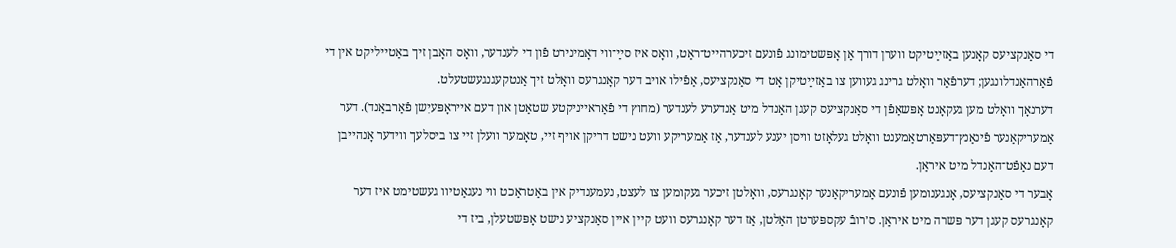די סאַנקציעס קאָנען באַזײַטיקט ווערן דורך אַן אָפּשטימונג פֿונעם זיכערהייט־ראַט, וואָס איז סײַ־ווי דאָמינירט פֿון די לענדער, וואָס האָבן זיך באַטייליקט אין די פֿאַרהאַנדלונגען; דערפֿאַר וואָלט גרינג געווען צו באַזײַטיקן אָט די סאַנקציעס, אַפֿילו אויב דער קאָנגרעס וואָלט זיך אַנטקעגנגעשטעלט.
דערנאָך וואָלט מען געקאָנט אָפּשאַפֿן די סאַנקציעס קעגן האַנדל מיט אַנדערע לענדער (מחוץ די פֿאַראייניקטע שטאַטן און דעם אייראָפּעיִשן פֿאַרבאַנד). דער אַמעריקאַנער פֿינאַנץ־דעפּאַרטאַמענט וואָלט געלאָזט וויסן יענע לענדער, אַז אַמעריקע וועט נישט דריקן אויף זיי, טאָמער וועלן זיי צו ביסלעך ווידער אָנהייבן דעם נאַפֿט־האַנדל מיט איראַן.
אָבער די סאַנקציעס, אָנגענומען פֿונעם אַמעריקאַנער קאָנגרעס, וואָלטן זיכער געקומען צו לעצט, נעמענדיק אין באַטראַכט ווי נעגאַטיוו געשטימט איז דער קאָנגרעס קעגן דער פּשרה מיט איראַן. ס׳רובֿ עקספּערטן האַלטן, אַז דער קאָנגרעס וועט קיין איין סאַנקציע נישט אָפּשטעלן, ביז די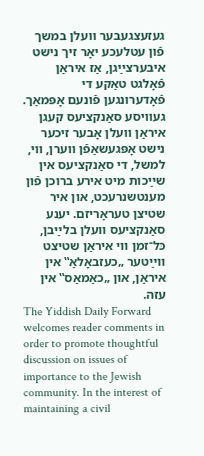געזעצגעבער וועלן במשך פֿון עטלעכע יאָר זיך נישט איבערצײַגן, אַז איראַן פֿאָלגט טאַקע די פֿאָדערונגען פֿונעם אָפּמאַך.
געוויסע סאַנקציעס קעגן איראַן וועלן אָבער זיכער נישט אָפּגעשאַפֿן ווערן, ווי, למשל, די סאַנקציעס אין שײַכות מיט אירע ברוכן פֿון מענטשנרעכט, און איר שטיצן טעראָריזם. יענע סאַנקציעס וועלן בלײַבן, כּל־זמן ווי איראַן שטיצט ווײַטער „כעזבאָלאַ‟ אין איראַן, און „כאַמאַס‟ אין עזה.
The Yiddish Daily Forward welcomes reader comments in order to promote thoughtful discussion on issues of importance to the Jewish community. In the interest of maintaining a civil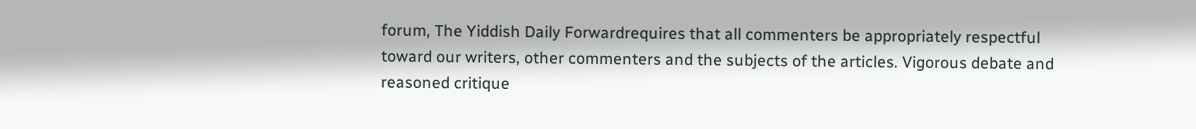forum, The Yiddish Daily Forwardrequires that all commenters be appropriately respectful toward our writers, other commenters and the subjects of the articles. Vigorous debate and reasoned critique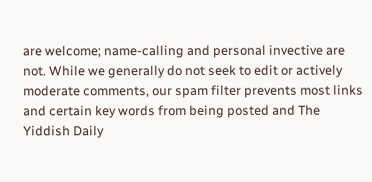are welcome; name-calling and personal invective are not. While we generally do not seek to edit or actively moderate comments, our spam filter prevents most links and certain key words from being posted and The Yiddish Daily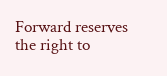Forward reserves the right to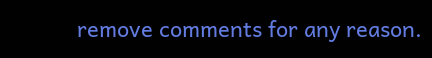remove comments for any reason.